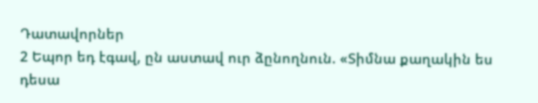Դատավորներ
2 Եպոր եդ էգավ, ըն աստավ ուր ձընողնուն. «Տիմնա քաղակին ես դեսա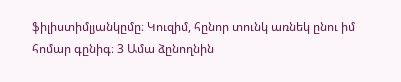ֆիլիստիմլյանկըմը։ Կուզիմ, հընոր տունկ առնեկ ընու իմ հոմար գընիգ։ 3 Ամա ձընողնին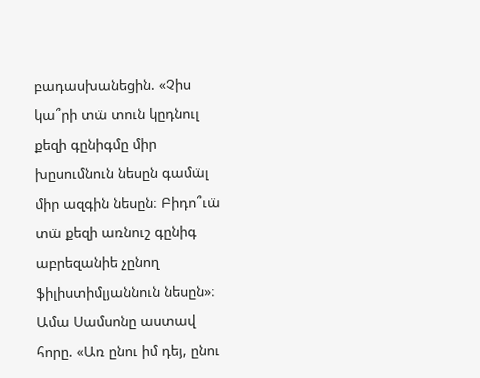բադասխանեցին. «Չիս կա՞րի տա̈ տուն կըդնուլ քեզի գընիգմը միր խըսումնուն նեսըն գամա̈լ միր ազգին նեսըն։ Բիդո՞ւա̈ տա̈ քեզի առնուշ գընիգ աբրեզանիե չընող ֆիլիստիմլյաննուն նեսըն»։ Ամա Սամսոնը աստավ հորը. «Առ ընու իմ դեյ, ընու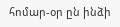հոմար-օր ըն ինձի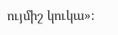ույմիշ կուկա»։